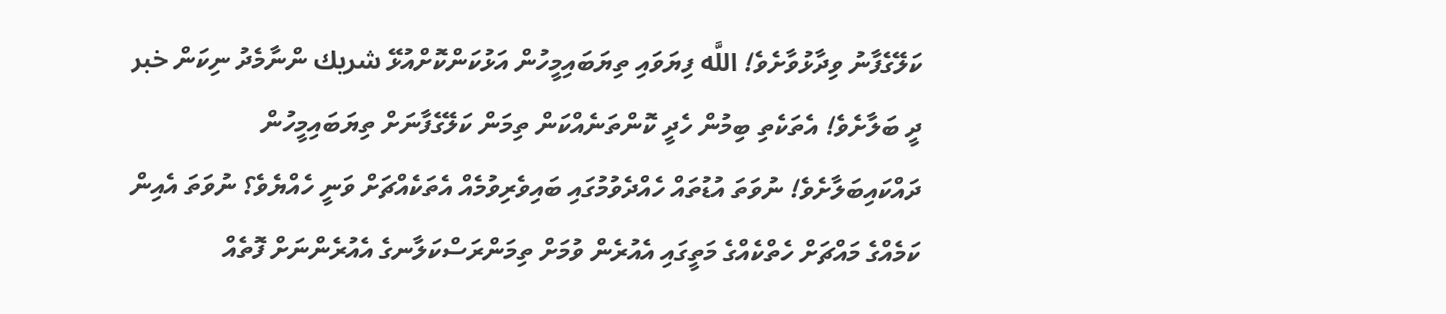ކަލޭގެފާނު ވިދާޅުވާށެވެ! اللَّه ފިޔަވައި ތިޔަބައިމީހުން އަޅުކަންކޮށްއުޅޭ شريك ންނާމެދު ނިކަން خبر ދީ ބަލާށެވެ! އެތަކެތި ބިމުން ހެދީ ކޮންތަނެއްކަން ތިމަން ކަލޭގެފާނަށް ތިޔަބައިމީހުން ދައްކައިބަލާށެވެ! ނުވަތަ އުޑުތައް ހެއްދެވުމުގައި ބައިވެރިވުމެއް އެތަކެއްޗަށް ވަނީ ހެއްޔެވެ؟ ނުވަތަ އެއިން ކަމެއްގެ މައްޗަށް ހެތްކެއްގެ މަތީގައި އެއުރެން ވުމަށް ތިމަންރަސްކަލާނގެ އެއުރެންނަށް ފޮތެއް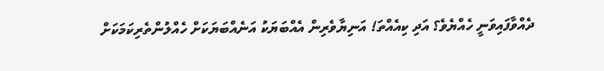ދެއްވާފައިވަނީ ހެއްޔެވެ؟ އަދި ކިއެއްތަ! އަނިޔާވެރިން އެއްބަޔަކު އަނެއްބަޔަކަށް ހެއްލުންތެރިކަމަކަށް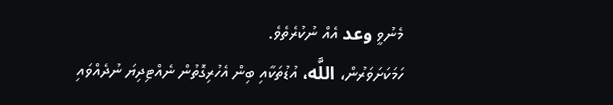މެނުވީ وعد އެއް ނުކުރެތެވެ.
ހަމަކަށަވަރުން، اللَّه، އުޑުތަކާއި ބިން އެހުރިގޮތުން ނެއްޓިދިޔަ ނުދެއްވައި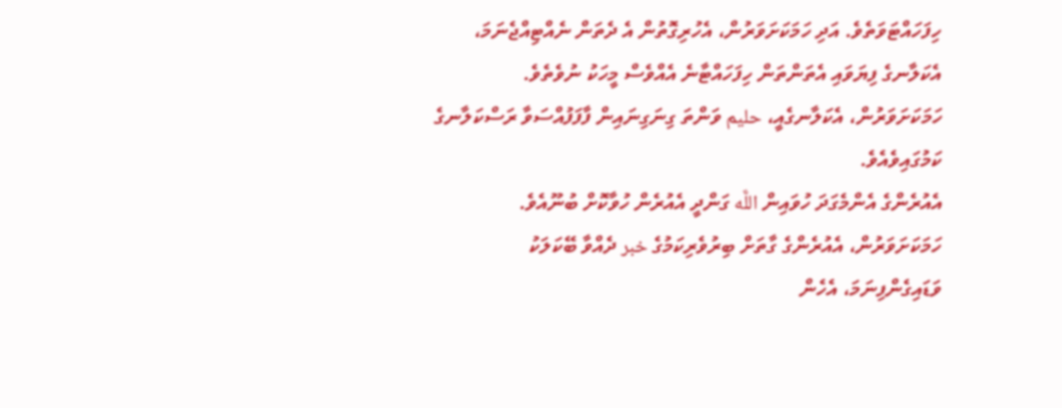ހިފަހައްޓަވަތެވެ. އަދި ހަމަކަށަވަރުން، އެހުރިގޮތުން އެ ދެތަން ނެއްޓިއްޖެނަމަ، އެކަލާނގެ ފިޔަވައި އެތަންތަން ހިފަހައްޓާނެ އެއްވެސް މީހަކު ނުވެތެވެ. ހަމަކަށަވަރުން، އެކަލާނގެއީ، حليم ވަންތަ ގިނަގިނައިން ފާފަފުއްސަވާ ރަސްކަލާނގެ ކަމުގައިވެއެވެ.
އެއުރެންގެ އެންމެގަދަ ހުވައިން اللَّه ގަންދީ އެއުރެން ހުވާކޮށް ބުނޫއެވެ. ހަމަކަށަވަރުން، އެއުރެންގެ ގާތަށް ބިރުވެރިކަމުގެ خبر ދެއްވާ ބޭކަލަކު ވަޑައިގެންފިނަމަ، އެހެން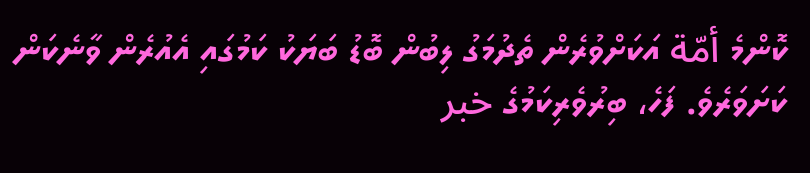ކޮންމެ أمّة އަކަށްވުރެން ތެދުމަގު ލިބުން ބޮޑު ބަޔަކު ކަމުގައި އެއުރެން ވާނެކަން ކަށަވަރެވެ. ފަހެ، ބިރުވެރިކަމުގެ خبر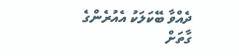ދެއްވާ ބޭކަލަކު އެއުރެންގެ ގާތަށް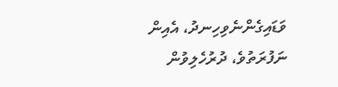ވަޑައިގެންނެވިހިނދު، އެއިން ނަފުރަތުވެ، ދުރުހެލިވުން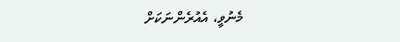މެނުވީ، އެއުރެންނަކަށް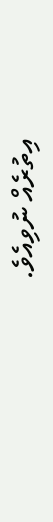އިތުރެއް ނުވިއެވެ.